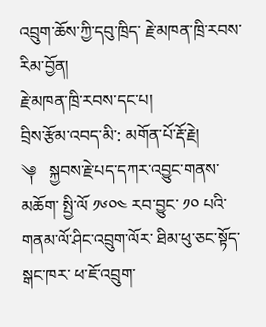འབྲུག་ཆོས་ཀྱི་དབུ་ཁྲིད་ རྗེ་མཁན་ཁྲི་རབས་རིམ་བྱོན།
རྗེ་མཁན་ཁྲི་རབས་དང་པ།
བྲིས་རྩོམ་འབད་མི་: མགོན་པོ་རྡོ་རྗེ།
༆   སྐྱབས་རྗེ་པད་དཀར་འབྱུང་གནས་མཆོག་ སྤྱི་ལོ ༡༦༠༤ རབ་བྱུང་ ༡༠ པའི་ གནམ་ལོ་ཤིང་འབྲུག་ལོར་ ཐིམ་ཕུ་ཅང་སྟོད་སྒང་ཁར་ ཕ་ཇོ་འབྲུག་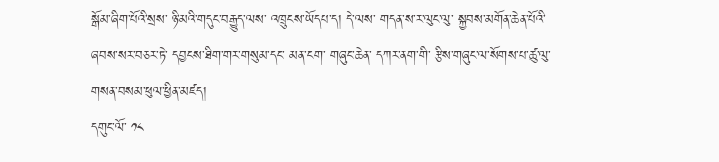སྒོམ་ཞིག་པོའི་སྲས་ ཉི་མའི་གདུང་བརྒྱུད་ལས་ འཁྲུངས་ཡོདཔ་ད། དེ་ལས་ གདན་ས་ར་ལུང་ལུ་ སྐྱབས་མགོན་ཆེན་པོའི་ ཞབས་སར་བཅར་ཏེ་ དབྱངས་ཐིག་གར་གསུམ་དང་ མན་ངག་ གཞུང་ཆེན་ དཀར་ནག་གི་ རྩིས་གཞུང་ལ་སོགས་པ་ཚུ་ལུ་ གསན་བསམ་ཕུལ་ཕྱིན་མཛད།
དགུང་ལོ་ ༡༨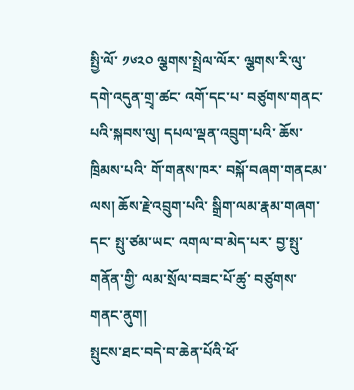སྤྱི་ལོ་ ༡༦༢༠ ལྕགས་སྤྲེལ་ལོར་ ལྕགས་རི་ལུ་ དགེ་འདུན་གྲྭ་ཚང་ འགོ་དང་པ་ བཙུགས་གནང་པའི་སྐབས་ལུ། དཔལ་ལྡན་འབྲུག་པའི་ ཆོས་ཁྲིམས་པའི་ གོ་གནས་ཁར་ བསྐོ་བཞག་གནངམ་ལས། ཆོས་རྗེ་འབྲུག་པའི་ སྒྲིག་ལམ་རྣམ་གཞག་དང་ སྤུ་ཙམ་ཡང་ འགལ་བ་མེད་པར་ བྱ་སྤུ་གནོན་གྱི་ ལམ་སྲོལ་བཟང་པོ་ཚུ་ བཙུགས་གནང་ནུག།
སྤུངས་ཐང་བདེ་བ་ཆེན་པོའི་ཕོ་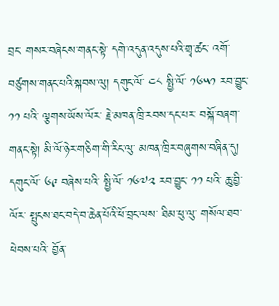བྲང་ གསར་བཞེངས་གནང་སྟེ་ དགེ་འདུན་འདུས་པའི་གྲྭ་ཚང་ འགོ་བཙུགས་གནང་པའི་སྐབས་ལུ། དགུང་ལོ་ ༤༨ སྤྱི་ལོ་ ༡༦༥༡ རབ་བྱུང་ ༡༡ པའི་ ལྕགས་ཡོས་ལོར་ རྗེ་མཁན་ཁྲི་རབས་དང་པར་ བསྐོ་བཞག་གནང་སྟེ། མི་ལོ་ཉེར་གཅིག་གི་རིང་ལུ་ མཁན་ཁྲིར་བཞུགས་བཞིན་དུ། དགུང་ལོ་ ༦༩ བཞེས་པའི་ སྤྱི་ལོ་ ༡༦༧༢ རབ་བྱུང་ ༡༡ པའི་ ཆུ་བྱི་ལོར་ སྤུངས་ཐང་བདེ་བ་ཆེན་པོའི་ཕོ་བྲང་ལས་ ཐིམ་ཕུ་ལུ་ གསོལ་ཐབ་ཕེབས་པའི་ བྱོན་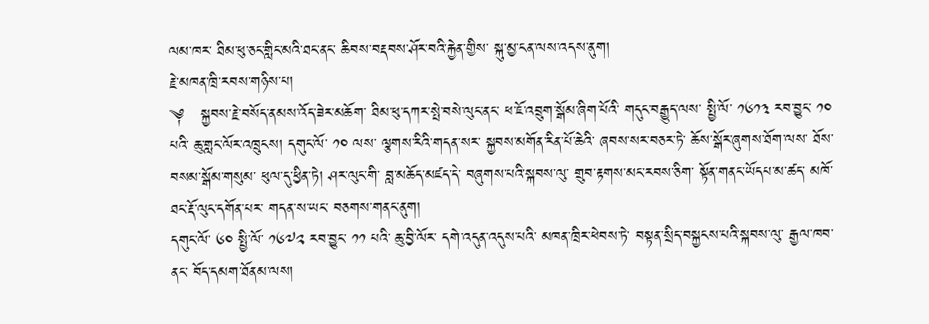ལམ་ཁར་ ཐིམ་ཕུ་ཅང་གླིང་མའི་ཐང་ནང་ ཆིབས་བརྡབས་ཤོར་བའི་རྐྱེན་གྱིས་ སྐུ་མྱ་ངན་ལས་འདས་ནུག།
རྗེ་མཁན་ཁྲི་རབས་གཉིས་པ།
༆   སྐྱབས་རྗེ་བསོད་ནམས་འོད་ཟེར་མཆོག་ ཐིམ་ཕུ་དཀར་སྤེ་བསེ་ལུང་ནང་ ཕ་ཇོ་འབྲུག་སྒོམ་ཞིག་པོའི་ གདུང་བརྒྱུད་ལས་ སྤྱི་ལོ་ ༡༦༡༣ རབ་བྱུང་ ༡༠ པའི་ ཆུ་གླང་ལོར་འཁྲུངས། དགུང་ལོ་ ༡༠ ལས་ ལྕགས་རིའི་གདན་སར་ སྐྱབས་མགོན་རིན་པོ་ཆེའི་ ཞབས་སར་བཅར་ཏེ་ ཆོས་སྒོར་ཞུགས་ཐོག་ལས་ ཐོས་བསམ་སྒོམ་གསུམ་ ཕུལ་དུ་ཕྱིན་ཏེ། ཤར་ལུང་གི་ བླ་མཆོད་མཛད་དེ་ བཞུགས་པའི་སྐབས་ལུ་ གྲུབ་རྟགས་མང་རབས་ཅིག་ སྟོན་གནང་ཡོདཔ་མ་ཚད་ མཁོ་ཐང་རྡོ་ལུང་དགོན་པར་ གདན་ས་ཡང་ བཅགས་གནང་ནུག།
དགུང་ལོ་ ༦༠ སྤྱི་ལོ་ ༡༦༧༢ རབ་བྱུང་ ༡༡ པའི་ ཆུ་བྱི་ལོར་ དགེ་འདུན་འདུས་པའི་ མཁན་ཁྲིར་ཕེབས་ཏེ་ བསྟན་སྲིད་བསྐྱངས་པའི་སྐབས་ལུ་ རྒྱལ་ཁབ་ནང་ བོད་དམག་ཐོནམ་ལས།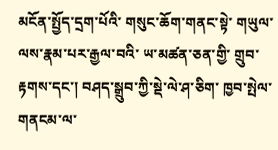མངོན་སྤྱོད་དྲག་པོའི་ གསུང་ཆོག་གནང་སྟེ་ གཡུལ་ལས་རྣམ་པར་རྒྱལ་བའི་ ཡ་མཚན་ཅན་གྱི་ གྲུབ་རྟགས་དང་། བཤད་སྒྲུབ་ཀྱི་སྡེ་ལེ་ཤ་ཅིག་ ཁྱབ་སྤེལ་གནངམ་ལ་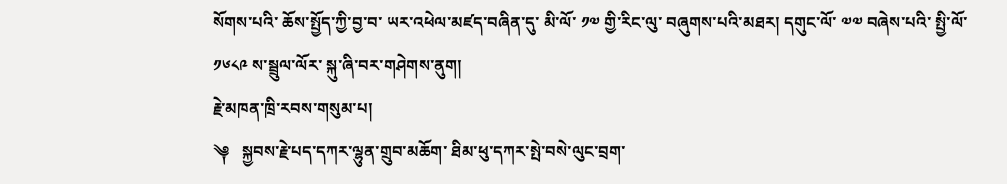སོགས་པའི་ ཆོས་སྤྱོད་ཀྱི་བྱ་བ་ ཡར་འཕེལ་མཛད་བཞིན་དུ་ མི་ལོ་ ༡༧ གྱི་རིང་ལུ་ བཞུགས་པའི་མཐར། དགུང་ལོ་ ༧༧ བཞེས་པའི་ སྤྱི་ལོ་ ༡༦༨༩ ས་སྦྲུལ་ལོར་ སྐུ་ཞི་བར་གཤེགས་ནུག།
རྗེ་མཁན་ཁྲི་རབས་གསུམ་པ།
༆   སྐྱབས་རྗེ་པད་དཀར་ལྷུན་གྲུབ་མཆོག་ ཐིམ་ཕུ་དཀར་སྤེ་བསེ་ལུང་བྲག་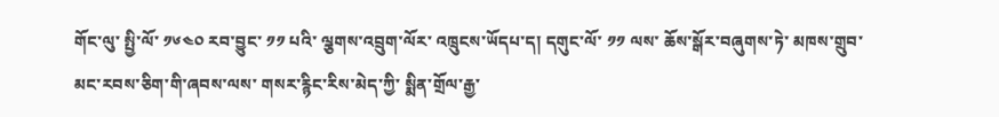གོང་ལུ་ སྤྱི་ལོ་ ༡༦༤༠ རབ་བྱུང་ ༡༡ པའི་ ལྕགས་འབྲུག་ལོར་ འཁྲུངས་ཡོདཔ་ད། དགུང་ལོ་ ༡༡ ལས་ ཆོས་སྒོར་བཞུགས་ཏེ་ མཁས་གྲུབ་མང་རབས་ཅིག་གི་ཞབས་ལས་ གསར་རྙིང་རིས་མེད་ཀྱི་ སྨིན་གྲོལ་རྒྱ་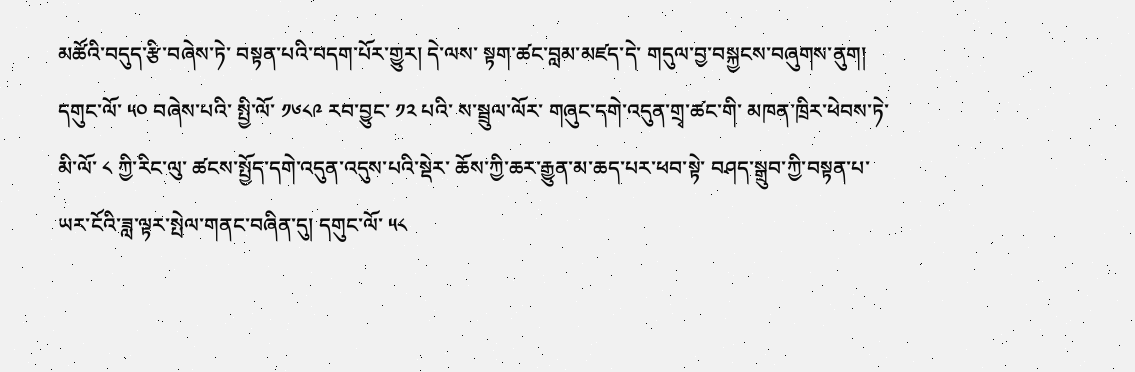མཚོའི་བདུད་རྩི་བཞེས་ཏེ་ བསྟན་པའི་བདག་པོར་གྱུར། དེ་ལས་ སྟག་ཚང་བླམ་མཛད་དེ་ གདུལ་བྱ་བསྐྱངས་བཞུགས་ནུག།
དགུང་ལོ་ ༥༠ བཞེས་པའི་ སྤྱི་ལོ་ ༡༦༨༩ རབ་བྱུང་ ༡༢ པའི་ ས་སྦྲུལ་ལོར་ གཞུང་དགེ་འདུན་གྲྭ་ཚང་གི་ མཁན་ཁྲིར་ཕེབས་ཏེ་ མི་ལོ་ ༨ ཀྱི་རིང་ལུ་ ཚངས་སྤྱོད་དགེ་འདུན་འདུས་པའི་སྡེར་ ཆོས་ཀྱི་ཆར་རྒྱུན་མ་ཆད་པར་ཕབ་སྟེ་ བཤད་སྒྲུབ་ཀྱི་བསྟན་པ་ ཡར་ངོའི་ཟླ་ལྟར་སྤེལ་གནང་བཞིན་དུ། དགུང་ལོ་ ༥༨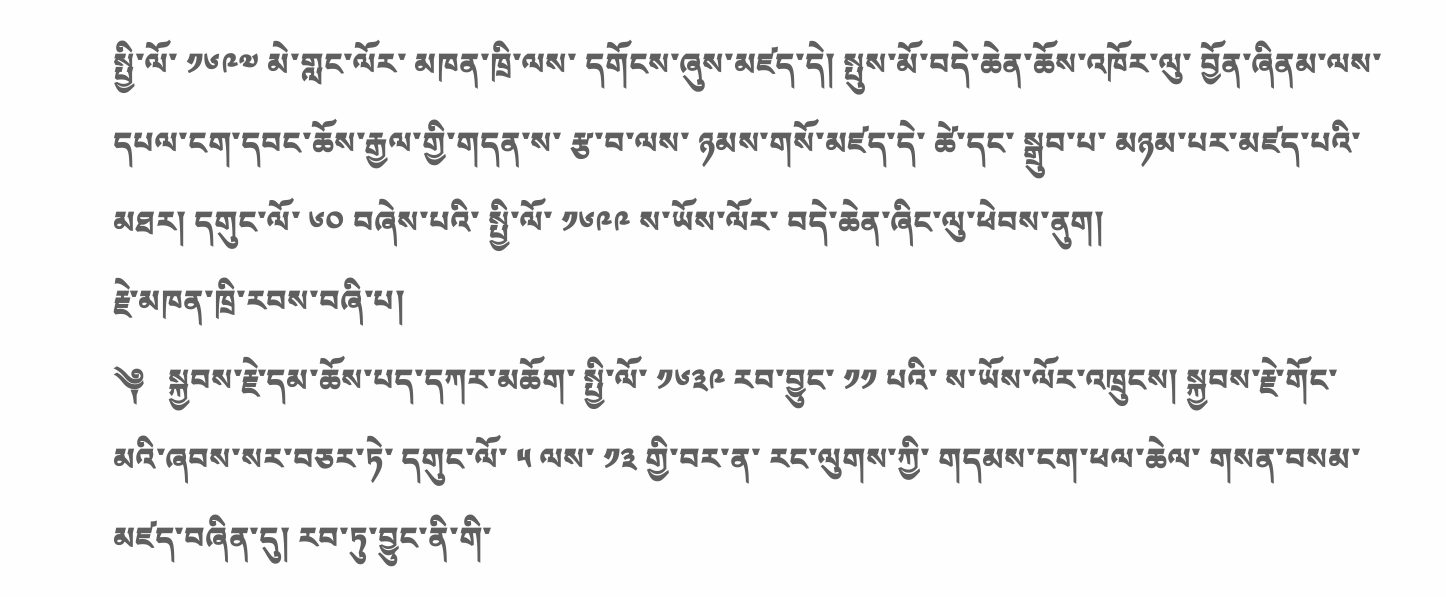སྤྱི་ལོ་ ༡༦༩༧ མེ་གླང་ལོར་ མཁན་ཁྲི་ལས་ དགོངས་ཞུས་མཛད་དེ། སྤུས་མོ་བདེ་ཆེན་ཆོས་འཁོར་ལུ་ བྱོན་ཞིནམ་ལས་ དཔལ་ངག་དབང་ཆོས་རྒྱལ་གྱི་གདན་ས་ རྩ་བ་ལས་ ཉམས་གསོ་མཛད་དེ་ ཚེ་དང་ སྒྲུབ་པ་ མཉམ་པར་མཛད་པའི་མཐར། དགུང་ལོ་ ༦༠ བཞེས་པའི་ སྤྱི་ལོ་ ༡༦༩༩ ས་ཡོས་ལོར་ བདེ་ཆེན་ཞིང་ལུ་ཕེབས་ནུག།
རྗེ་མཁན་ཁྲི་རབས་བཞི་པ།
༆   སྐྱབས་རྗེ་དམ་ཆོས་པད་དཀར་མཆོག་ སྤྱི་ལོ་ ༡༦༣༩ རབ་བྱུང་ ༡༡ པའི་ ས་ཡོས་ལོར་འཁྲུངས། སྐྱབས་རྗེ་གོང་མའི་ཞབས་སར་བཅར་ཏེ་ དགུང་ལོ་ ༥ ལས་ ༡༣ གྱི་བར་ན་ རང་ལུགས་ཀྱི་ གདམས་ངག་ཕལ་ཆེལ་ གསན་བསམ་མཛད་བཞིན་དུ། རབ་ཏུ་བྱུང་ནི་གི་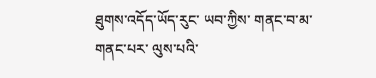ཐུགས་འདོད་ཡོད་རུང་ ཡབ་ཀྱིས་ གནང་བ་མ་གནང་པར་ ལུས་པའི་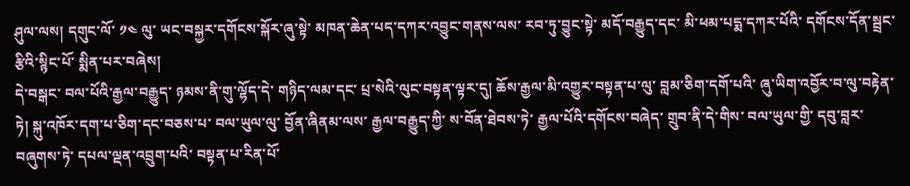ཤུལ་ལས། དགུང་ལོ་ ༡༤ ལུ་ ཡང་བསྐྱར་དགོངས་སྐོར་ཞུ་སྟེ་ མཁན་ཆེན་པད་དཀར་འབྱུང་གནས་ལས་ རབ་ཏུ་བྱུང་སྟེ་ མདོ་བརྒྱུད་དང་ མི་ཕམ་པདྨ་དཀར་པོའི་ དགོངས་དོན་སྦྲང་རྩིའི་སྙིང་པོ་ སྨིན་པར་བཞེས།
དེ་བསྒང་ བལ་པོའི་རྒྱལ་བརྒྱུད་ ཉམས་ནི་གུ་ལྷོད་དེ་ གཉིད་ལམ་དང་ པྲ་སེའི་ལུང་བསྟན་ལྟར་དུ། ཆོས་རྒྱལ་མི་འགྱུར་བསྟན་པ་ལུ་ བླམ་ཅིག་དགོ་པའི་ ཞུ་ཡིག་འབྱོར་བ་ལུ་བརྟེན་ཏེ། སྐུ་འཁོར་དག་པ་ཅིག་དང་བཅས་པ་ བལ་ཡུལ་ལུ་ བྱོན་ཞིནམ་ལས་ རྒྱལ་བརྒྱུད་ཀྱི་ ས་བོན་ཐེབས་ཏེ་ རྒྱལ་པོའི་དགོངས་བཞེད་ གྲུབ་ནི་དེ་གིས་ བལ་ཡུལ་གྱི་ དབུ་བླར་བཞུགས་ཏེ་ དཔལ་ལྡན་འབྲུག་པའི་ བསྟན་པ་རིན་པོ་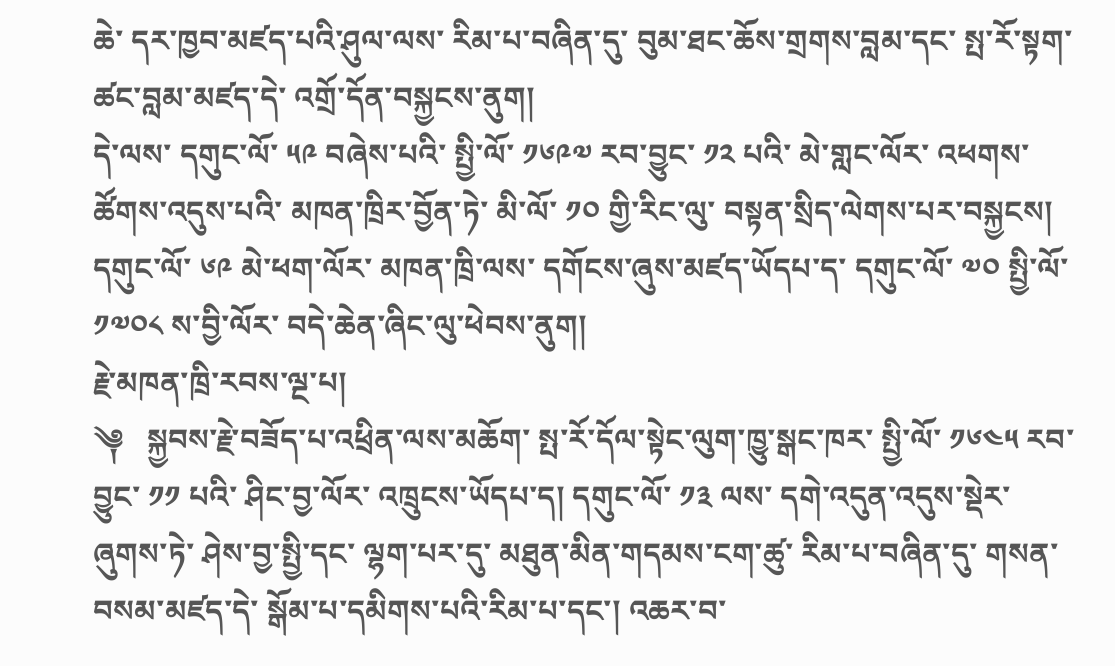ཆེ་ དར་ཁྱབ་མཛད་པའི་ཤུལ་ལས་ རིམ་པ་བཞིན་དུ་ བུམ་ཐང་ཆོས་གྲགས་བླམ་དང་ སྤ་རོ་སྟག་ཚང་བླམ་མཛད་དེ་ འགྲོ་དོན་བསྐྱངས་ནུག།
དེ་ལས་ དགུང་ལོ་ ༥༩ བཞེས་པའི་ སྤྱི་ལོ་ ༡༦༩༧ རབ་བྱུང་ ༡༢ པའི་ མེ་གླང་ལོར་ འཕགས་ཚོགས་འདུས་པའི་ མཁན་ཁྲིར་བྱོན་ཏེ་ མི་ལོ་ ༡༠ གྱི་རིང་ལུ་ བསྟན་སྲིད་ལེགས་པར་བསྐྱངས། དགུང་ལོ་ ༦༩ མེ་ཕག་ལོར་ མཁན་ཁྲི་ལས་ དགོངས་ཞུས་མཛད་ཡོདཔ་ད་ དགུང་ལོ་ ༧༠ སྤྱི་ལོ་ ༡༧༠༨ ས་བྱི་ལོར་ བདེ་ཆེན་ཞིང་ལུ་ཕེབས་ནུག།
རྗེ་མཁན་ཁྲི་རབས་ལྔ་པ།
༆   སྐྱབས་རྗེ་བཟོད་པ་འཕྲིན་ལས་མཆོག་ སྤ་རོ་དོལ་སྟེང་ལུག་ཁྱུ་སྒང་ཁར་ སྤྱི་ལོ་ ༡༦༤༥ རབ་བྱུང་ ༡༡ པའི་ ཤིང་བྱ་ལོར་ འཁྲུངས་ཡོདཔ་ད། དགུང་ལོ་ ༡༣ ལས་ དགེ་འདུན་འདུས་སྡེར་ཞུགས་ཏེ་ ཤེས་བྱ་སྤྱི་དང་ ལྷག་པར་དུ་ མཐུན་མིན་གདམས་ངག་ཚུ་ རིམ་པ་བཞིན་དུ་ གསན་བསམ་མཛད་དེ་ སྒོམ་པ་དམིགས་པའི་རིམ་པ་དང་། འཆར་བ་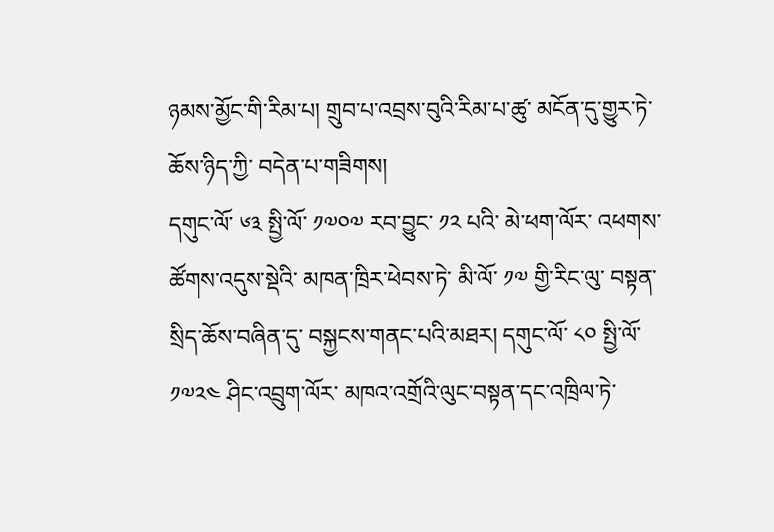ཉམས་མྱོང་གི་རིམ་པ། གྲུབ་པ་འབྲས་བུའི་རིམ་པ་ཚུ་ མངོན་དུ་གྱུར་ཏེ་ ཆོས་ཉིད་ཀྱི་ བདེན་པ་གཟིགས།
དགུང་ལོ་ ༦༣ སྤྱི་ལོ་ ༡༧༠༧ རབ་བྱུང་ ༡༢ པའི་ མེ་ཕག་ལོར་ འཕགས་ཚོགས་འདུས་སྡེའི་ མཁན་ཁྲིར་ཕེབས་ཏེ་ མི་ལོ་ ༡༧ གྱི་རིང་ལུ་ བསྟན་སྲིད་ཆོས་བཞིན་དུ་ བསྐྱངས་གནང་པའི་མཐར། དགུང་ལོ་ ༨༠ སྤྱི་ལོ་ ༡༧༢༤ ཤིང་འབྲུག་ལོར་ མཁའ་འགྲོའི་ལུང་བསྟན་དང་འཁྲིལ་ཏེ་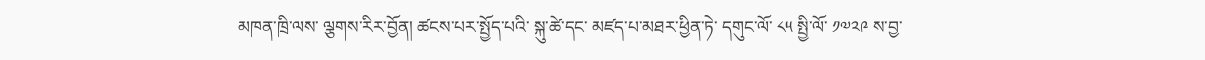མཁན་ཁྲི་ལས་ ལྕགས་རིར་བྱོན། ཚངས་པར་སྤྱོད་པའི་ སྐུ་ཚེ་དང་ མཛད་པ་མཐར་ཕྱིན་ཏེ་ དགུང་ལོ་ ༨༥ སྤྱི་ལོ་ ༡༧༢༩ ས་བྱ་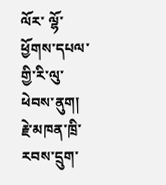ལོར་ ལྷོ་ཕྱོགས་དཔལ་གྱི་རི་ལུ་ཕེབས་ནུག།
རྗེ་མཁན་ཁྲི་རབས་དྲུག་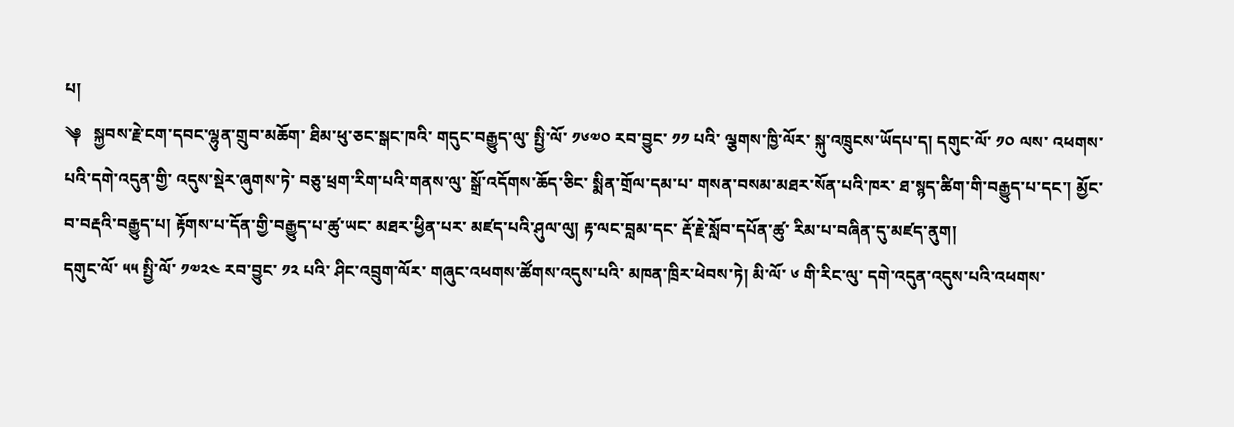པ།
༆   སྐྱབས་རྗེ་ངག་དབང་ལྷུན་གྲུབ་མཆོག་ ཐིམ་ཕུ་ཅང་སྒང་ཁའི་ གདུང་བརྒྱུད་ལུ་ སྤྱི་ལོ་ ༡༦༧༠ རབ་བྱུང་ ༡༡ པའི་ ལྕགས་ཁྱི་ལོར་ སྐུ་འཁྲུངས་ཡོདཔ་ད། དགུང་ལོ་ ༡༠ ལས་ འཕགས་པའི་དགེ་འདུན་གྱི་ འདུས་སྡེར་ཞུགས་ཏེ་ བཅུ་ཕྲག་རིག་པའི་གནས་ལུ་ སྒྲོ་འདོགས་ཆོད་ཅིང་ སྨིན་གྲོལ་དམ་པ་ གསན་བསམ་མཐར་སོན་པའི་ཁར་ ཐ་སྙད་ཚིག་གི་བརྒྱུད་པ་དང་། མྱོང་བ་བརྡའི་བརྒྱུད་པ། རྟོགས་པ་དོན་གྱི་བརྒྱུད་པ་ཚུ་ཡང་ མཐར་ཕྱིན་པར་ མཛད་པའི་ཤུལ་ལུ། རྟ་ལང་བླམ་དང་ རྡོ་རྗེ་སློབ་དཔོན་ཚུ་ རིམ་པ་བཞིན་དུ་མཛད་ནུག།
དགུང་ལོ་ ༥༥ སྤྱི་ལོ་ ༡༧༢༤ རབ་བྱུང་ ༡༢ པའི་ ཤིང་འབྲུག་ལོར་ གཞུང་འཕགས་ཚོགས་འདུས་པའི་ མཁན་ཁྲིར་ཕེབས་ཏེ། མི་ལོ་ ༦ གི་རིང་ལུ་ དགེ་འདུན་འདུས་པའི་འཕགས་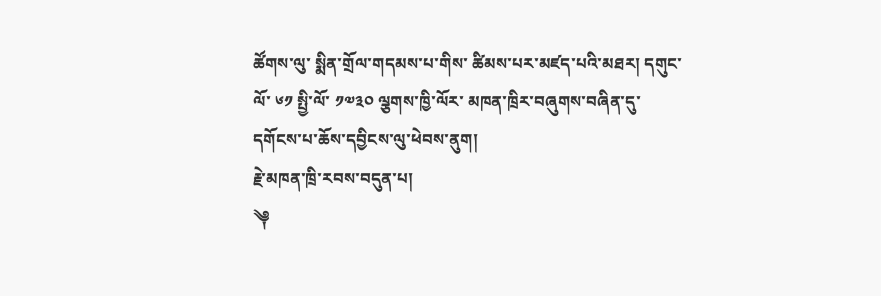ཚོགས་ལུ་ སྨིན་གྲོལ་གདམས་པ་གིས་ ཚིམས་པར་མཛད་པའི་མཐར། དགུང་ལོ་ ༦༡ སྤྱི་ལོ་ ༡༧༣༠ ལྕགས་ཁྱི་ལོར་ མཁན་ཁྲིར་བཞུགས་བཞིན་དུ་ དགོངས་པ་ཆོས་དབྱིངས་ལུ་ཕེབས་ནུག།
རྗེ་མཁན་ཁྲི་རབས་བདུན་པ།
༆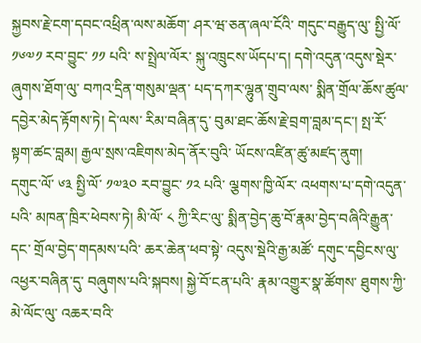སྐྱབས་རྗེ་ངག་དབང་འཕྲིན་ལས་མཆོག་ ཤར་ཝ་ཅན་ཞལ་ངོའི་ གདུང་བརྒྱུད་ལུ་ སྤྱི་ལོ་ ༡༦༧༡ རབ་བྱུང་ ༡༡ པའི་ ས་སྤྲེལ་ལོར་ སྐུ་འཁྲུངས་ཡོདཔ་ད། དགེ་འདུན་འདུས་སྡེར་ཞུགས་ཐོག་ལུ་ བཀའ་དྲིན་གསུམ་ལྡན་ པད་དཀར་ལྷུན་གྲུབ་ལས་ སྨིན་གྲོལ་ཆོས་ཚུལ་ དབྱེར་མེད་རྟོགས་ཏེ། དེ་ལས་ རིམ་བཞིན་དུ་ བུམ་ཐང་ཆོས་རྗེ་བྲག་བླམ་དང་། སྤ་རོ་སྟག་ཚང་བླམ། རྒྱལ་སྲས་འཇིགས་མེད་ནོར་བུའི་ ཡོངས་འཛིན་ཚུ་མཛད་ནུག།
དགུང་ལོ་ ༦༣ སྤྱི་ལོ་ ༡༧༣༠ རབ་བྱུང་ ༡༢ པའི་ ལྕགས་ཁྱི་ལོར་ འཕགས་པ་དགེ་འདུན་པའི་ མཁན་ཁྲིར་ཕེབས་ཏེ། མི་ལོ་ ༨ ཀྱི་རིང་ལུ་ སྨིན་བྱེད་ཆུ་བོ་རྣམ་བྱེད་བཞིའི་རྒྱུན་དང་ གྲོལ་བྱེད་གདམས་པའི་ ཆར་ཆེན་ཕབ་སྟེ་ འདུས་སྡེའི་རྒྱ་མཚོ་ དགུང་དབྱིངས་ལུ་ འཕྱར་བཞིན་དུ་ བཞུགས་པའི་སྐབས། སྐྱེ་བོ་ངན་པའི་ རྣམ་འགྱུར་སྣ་ཚོགས་ ཐུགས་ཀྱི་མེ་ལོང་ལུ་ འཆར་བའི་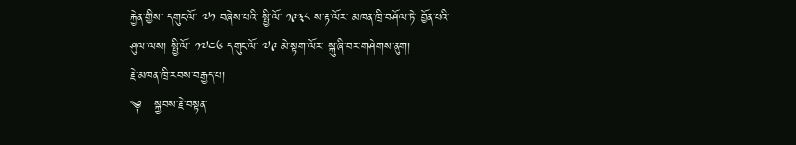རྐྱེན་གྱིས་ དགུང་ལོ་ ༧༡ བཞེས་པའི་ སྤྱི་ལོ་ ༡༩༣༨ ས་རྟ་ལོར་ མཁན་ཁྲི་བཤོལ་ཏེ་ བྱོན་པའི་ཤུལ་ལས། སྤྱི་ལོ་ ༡༧༤༦ དགུང་ལོ་ ༧༩ མེ་སྟག་ལོར་ སྐུ་ཞི་བར་གཤེགས་ནུག།
རྗེ་མཁན་ཁྲི་རབས་བརྒྱད་པ།
༆   སྐྱབས་རྗེ་བསྟན་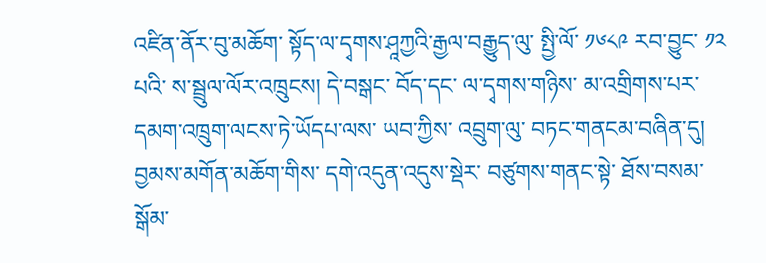འཛིན་ནོར་བུ་མཆོག་ སྟོད་ལ་དྭགས་ཤཱཀྱའི་རྒྱལ་བརྒྱུད་ལུ་ སྤྱི་ལོ་ ༡༦༨༩ རབ་བྱུང་ ༡༢ པའི་ ས་སྦྲུལ་ལོར་འཁྲུངས། དེ་བསྒང་ བོད་དང་ ལ་དྭགས་གཉིས་ མ་འགྲིགས་པར་ དམག་འཁྲུག་ལངས་ཏེ་ཡོདཔ་ལས་ ཡབ་ཀྱིས་ འབྲུག་ལུ་ བཏང་གནངམ་བཞིན་དུ། བྱམས་མགོན་མཆོག་གིས་ དགེ་འདུན་འདུས་སྡེར་ བཙུགས་གནང་སྟེ་ ཐོས་བསམ་སྒོམ་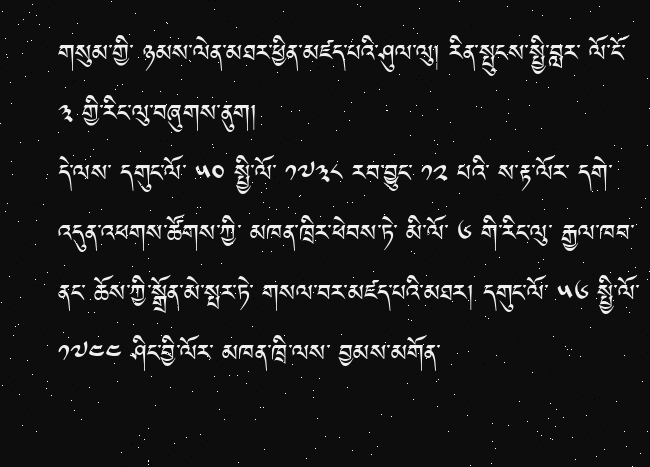གསུམ་གྱི་ ཉམས་ལེན་མཐར་ཕྱིན་མཛད་པའི་ཤུལ་ལུ། རིན་སྤུངས་སྤྱི་བླར་ ལོ་ངོ་ ༣ གྱི་རིང་ལུ་བཞུགས་ནུག།
དེ་ལས་ དགུང་ལོ་ ༥༠ སྤྱི་ལོ་ ༡༧༣༨ རབ་བྱུང་ ༡༢ པའི་ ས་རྟ་ལོར་ དགེ་འདུན་འཕགས་ཚོགས་ཀྱི་ མཁན་ཁྲིར་ཕེབས་ཏེ་ མི་ལོ་ ༦ གི་རིང་ལུ་ རྒྱལ་ཁབ་ནང་ ཆོས་ཀྱི་སྒྲོན་མེ་སྤར་ཏེ་ གསལ་བར་མཛད་པའི་མཐར། དགུང་ལོ་ ༥༦ སྤྱི་ལོ་ ༡༧༤༤ ཤིང་བྱི་ལོར་ མཁན་ཁྲི་ལས་ བྱམས་མགོན་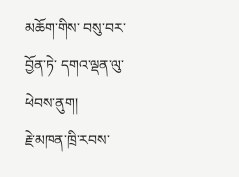མཆོག་གིས་ བསུ་བར་བྱོན་ཏེ་ དགའ་ལྡན་ལུ་ཕེབས་ནུག།
རྗེ་མཁན་ཁྲི་རབས་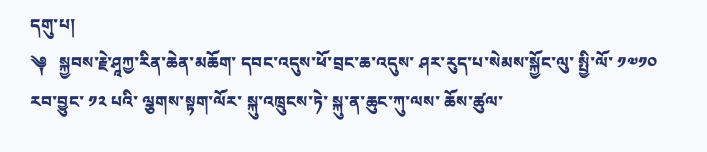དགུ་པ།
༆   སྐྱབས་རྗེ་ཤཱཀྱ་རིན་ཆེན་མཆོག་ དབང་འདུས་ཕོ་བྲང་ཆ་འདུས་ ཤར་རུད་པ་སེམས་སྐྱོང་ལུ་ སྤྱི་ལོ་ ༡༧༡༠ རབ་བྱུང་ ༡༢ པའི་ ལྕགས་སྟག་ལོར་ སྐུ་འཁྲུངས་ཏེ་ སྐུ་ན་ཆུང་ཀུ་ལས་ ཆོས་ཚུལ་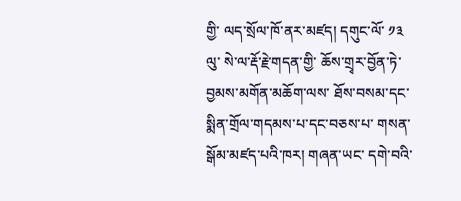གྱི་ ལད་སྲོལ་ཁོ་ནར་མཛད། དགུང་ལོ་ ༡༣ ལུ་ སེ་ལ་རྡོ་རྗེ་གདན་གྱི་ ཆོས་གྲྭར་བྱོན་ཏེ་ བྱམས་མགོན་མཆོག་ལས་ ཐོས་བསམ་དང་ སྨིན་གྲོལ་གདམས་པ་དང་བཅས་པ་ གསན་སྒོམ་མཛད་པའི་ཁར། གཞན་ཡང་ དགེ་བའི་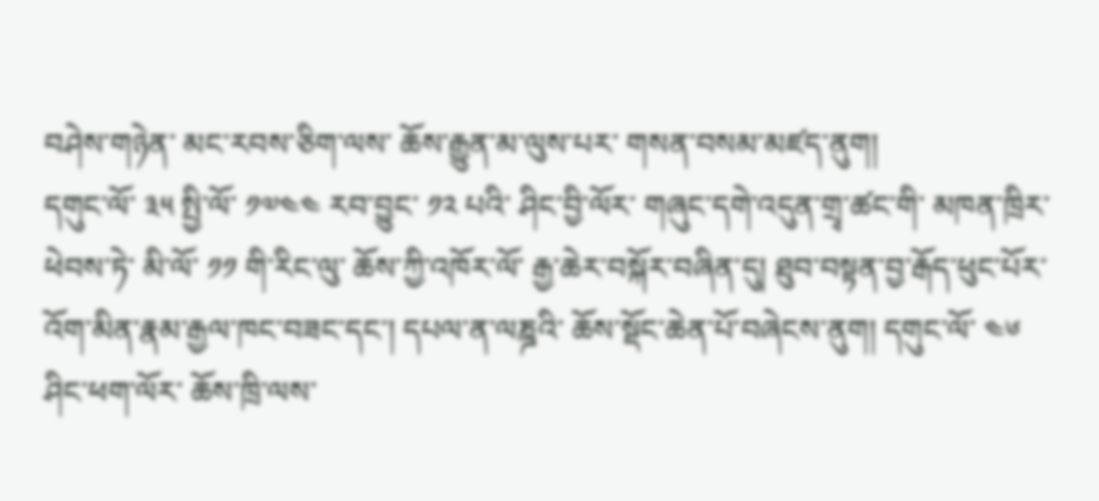བཤེས་གཉེན་ མང་རབས་ཅིག་ལས་ ཆོས་རྒྱུན་མ་ལུས་པར་ གསན་བསམ་མཛད་ནུག།
དགུང་ལོ་ ༣༥ སྤྱི་ལོ་ ༡༧༤༤ རབ་བྱུང་ ༡༢ པའི་ ཤིང་བྱི་ལོར་ གཞུང་དགེ་འདུན་གྲྭ་ཚང་གི་ མཁན་ཁྲིར་ཕེབས་ཏེ་ མི་ལོ་ ༡༡ གི་རིང་ལུ་ ཆོས་ཀྱི་འཁོར་ལོ་ རྒྱ་ཆེར་བསྐོར་བཞིན་དུ། ཐུབ་བསྟན་བྱ་རྒོད་ཕུང་པོར་ འོག་མིན་རྣམ་རྒྱལ་ཁང་བཟང་དང་། དཔལ་ན་ལཎྜའི་ ཆོས་སྡོང་ཆེན་པོ་བཞེངས་ནུག། དགུང་ལོ་ ༤༦ ཤིང་ཕག་ལོར་ ཆོས་ཁྲི་ལས་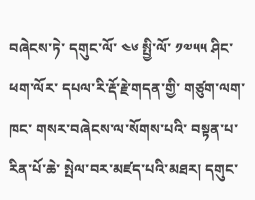བཞེངས་ཏེ་ དགུང་ལོ་ ༤༦ སྤྱི་ལོ་ ༡༧༥༥ ཤིང་ཕག་ལོར་ དཔལ་རི་རྡོ་རྗེ་གདན་གྱི་ གཙུག་ལག་ཁང་ གསར་བཞེངས་ལ་སོགས་པའི་ བསྟན་པ་རིན་པོ་ཆེ་ སྤེལ་བར་མཛད་པའི་མཐར། དགུང་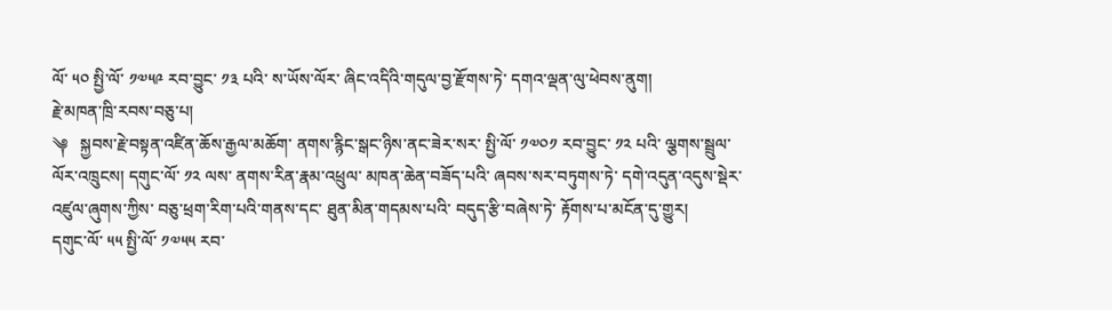ལོ་ ༥༠ སྤྱི་ལོ་ ༡༧༥༩ རབ་བྱུང་ ༡༣ པའི་ ས་ཡོས་ལོར་ ཞིང་འདིའི་གདུལ་བྱ་རྫོགས་ཏེ་ དགའ་ལྡན་ལུ་ཕེབས་ནུག།
རྗེ་མཁན་ཁྲི་རབས་བཅུ་པ།
༆   སྐྱབས་རྗེ་བསྟན་འཛིན་ཆོས་རྒྱལ་མཆོག་ ནགས་རྙིང་སྒང་ཉིས་ནང་ཟེར་སར་ སྤྱི་ལོ་ ༡༧༠༡ རབ་བྱུང་ ༡༢ པའི་ ལྕགས་སྦྲུལ་ལོར་འཁྲུངས། དགུང་ལོ་ ༡༢ ལས་ ནགས་རིན་རྣམ་འཕྲུལ་ མཁན་ཆེན་བཟོད་པའི་ ཞབས་སར་བཏུགས་ཏེ་ དགེ་འདུན་འདུས་སྡེར་ འཛུལ་ཞུགས་ཀྱིས་ བཅུ་ཕྲག་རིག་པའི་གནས་དང་ ཐུན་མིན་གདམས་པའི་ བདུད་རྩི་བཞེས་ཏེ་ རྟོགས་པ་མངོན་དུ་གྱུར།
དགུང་ལོ་ ༥༥ སྤྱི་ལོ་ ༡༧༥༥ རབ་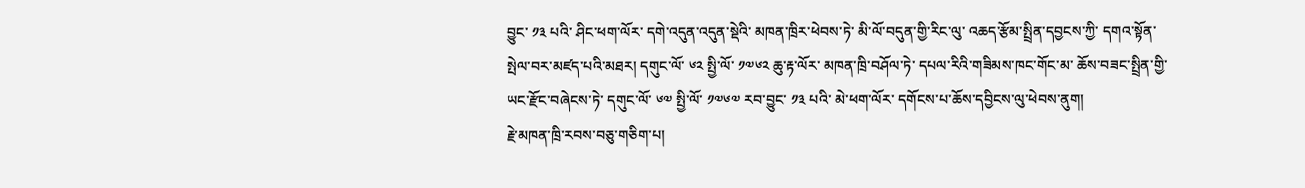བྱུང་ ༡༣ པའི་ ཤིང་ཕག་ལོར་ དགེ་འདུན་འདུན་སྡེའི་ མཁན་ཁྲིར་ཕེབས་ཏེ་ མི་ལོ་བདུན་གྱི་རིང་ལུ་ འཆད་རྩོམ་སྤྲིན་དབྱངས་ཀྱི་ དགའ་སྟོན་སྤེལ་བར་མཛད་པའི་མཐར། དགུང་ལོ་ ༦༢ སྤྱི་ལོ་ ༡༧༦༢ ཆུ་རྟ་ལོར་ མཁན་ཁྲི་བཤོལ་ཏེ་ དཔལ་རིའི་གཟིམས་ཁང་གོང་མ་ ཆོས་བཟང་སྤྲིན་གྱི་ ཡང་རྫོང་བཞེངས་ཏེ་ དགུང་ལོ་ ༦༧ སྤྱི་ལོ་ ༡༧༦༧ རབ་བྱུང་ ༡༣ པའི་ མེ་ཕག་ལོར་ དགོངས་པ་ཆོས་དབྱིངས་ལུ་ཕེབས་ནུག།
རྗེ་མཁན་ཁྲི་རབས་བཅུ་གཅིག་པ།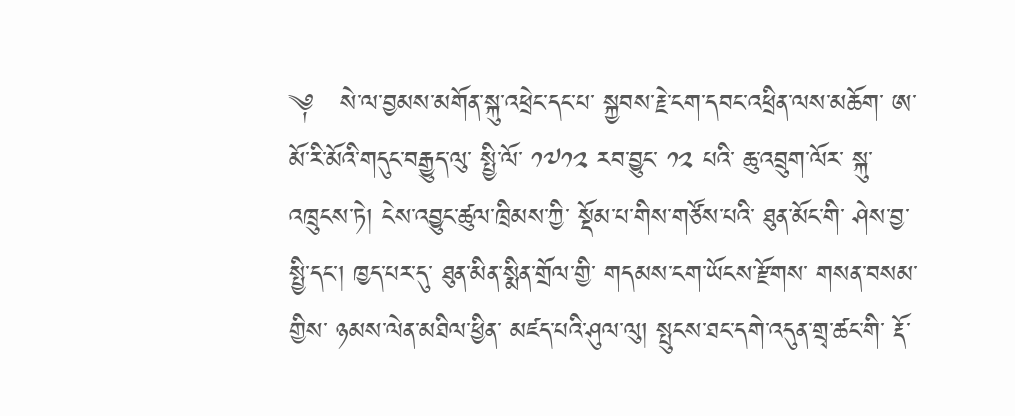༆   སེ་ལ་བྱམས་མགོན་སྐུ་འཕྲེང་དང་པ་ སྐྱབས་རྗེ་ངག་དབང་འཕྲིན་ལས་མཆོག་ ཨ་མོ་རི་མོའི་གདུང་བརྒྱུད་ལུ་ སྤྱི་ལོ་ ༡༧༡༢ རབ་བྱུང་ ༡༢ པའི་ ཆུ་འབྲུག་ལོར་ སྐུ་འཁྲུངས་ཏེ། ངེས་འབྱུང་ཚུལ་ཁྲིམས་ཀྱི་ སྡོམ་པ་གིས་གཙོས་པའི་ ཐུན་མོང་གི་ ཤེས་བྱ་སྤྱི་དང་། ཁྱད་པར་དུ་ ཐུན་མིན་སྨིན་གྲོལ་གྱི་ གདམས་ངག་ཡོངས་རྫོགས་ གསན་བསམ་གྱིས་ ཉམས་ལེན་མཐིལ་ཕྱིན་ མཛད་པའི་ཤུལ་ལུ། སྤུངས་ཐང་དགེ་འདུན་གྲྭ་ཚང་གི་ རྡོ་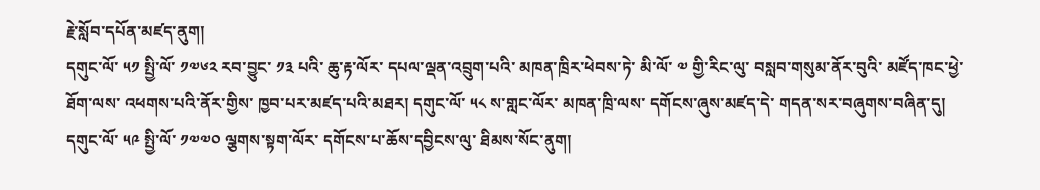རྗེ་སློབ་དཔོན་མཛད་ནུག།
དགུང་ལོ་ ༥༡ སྤྱི་ལོ་ ༡༧༦༢ རབ་བྱུང་ ༡༣ པའི་ ཆུ་རྟ་ལོར་ དཔལ་ལྡན་འབྲུག་པའི་ མཁན་ཁྲིར་ཕེབས་ཏེ་ མི་ལོ་ ༧ གྱི་རིང་ལུ་ བསླབ་གསུམ་ནོར་བུའི་ མཛོད་ཁང་ཕྱེ་ཐོག་ལས་ འཕགས་པའི་ནོར་གྱིས་ ཁྱབ་པར་མཛད་པའི་མཐར། དགུང་ལོ་ ༥༨ ས་གླང་ལོར་ མཁན་ཁྲི་ལས་ དགོངས་ཞུས་མཛད་དེ་ གདན་སར་བཞུགས་བཞིན་དུ། དགུང་ལོ་ ༥༩ སྤྱི་ལོ་ ༡༧༧༠ ལྕགས་སྟག་ལོར་ དགོངས་པ་ཆོས་དབྱིངས་ལུ་ ཐིམས་སོང་ནུག།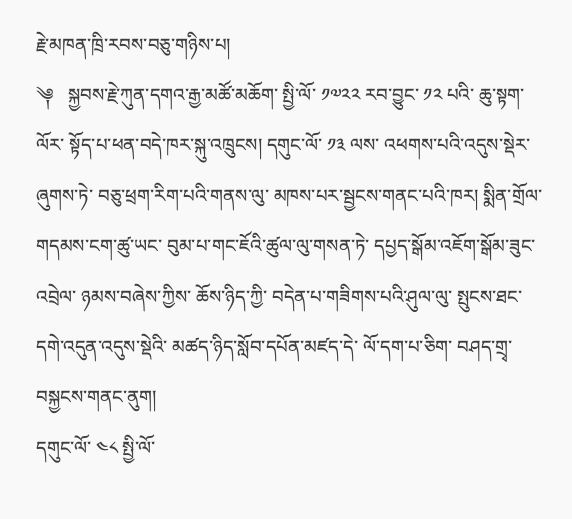རྗེ་མཁན་ཁྲི་རབས་བཅུ་གཉིས་པ།
༆   སྐྱབས་རྗེ་ཀུན་དགའ་རྒྱ་མཚོ་མཆོག་ སྤྱི་ལོ་ ༡༧༢༢ རབ་བྱུང་ ༡༢ པའི་ ཆུ་སྟག་ལོར་ སྟོད་པ་ཕན་བདེ་ཁར་སྐུ་འཁྲུངས། དགུང་ལོ་ ༡༣ ལས་ འཕགས་པའི་འདུས་སྡེར་ཞུགས་ཏེ་ བཅུ་ཕྲག་རིག་པའི་གནས་ལུ་ མཁས་པར་སྦྱངས་གནང་པའི་ཁར། སྨིན་གྲོལ་གདམས་ངག་ཚུ་ཡང་ བུམ་པ་གང་ཇོའི་ཚུལ་ལུ་གསན་ཏེ་ དཔྱད་སྒོམ་འཇོག་སྒོམ་ཟུང་འབྲེལ་ ཉམས་བཞེས་ཀྱིས་ ཆོས་ཉིད་ཀྱི་ བདེན་པ་གཟིགས་པའི་ཤུལ་ལུ་ སྤུངས་ཐང་དགེ་འདུན་འདུས་སྡེའི་ མཚད་ཉིད་སློབ་དཔོན་མཛད་དེ་ ལོ་དག་པ་ཅིག་ བཤད་གྲྭ་བསྐྱངས་གནང་ནུག།
དགུང་ལོ་ ༤༨ སྤྱི་ལོ་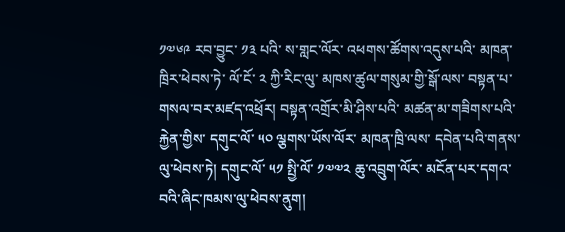༡༧༦༩ རབ་བྱུང་ ༡༣ པའི་ ས་གླང་ལོར་ འཕགས་ཚོགས་འདུས་པའི་ མཁན་ཁྲིར་ཕེབས་ཏེ་ ལོ་ངོ་ ༢ ཀྱི་རིང་ལུ་ མཁས་ཚུལ་གསུམ་གྱི་སྒོ་ལས་ བསྟན་པ་གསལ་བར་མཛད་འཕྲོར། བསྟན་འགྲོར་མི་ཤིས་པའི་ མཚན་མ་གཟིགས་པའི་རྐྱེན་གྱིས་ དགུང་ལོ་ ༥༠ ལྕགས་ཡོས་ལོར་ མཁན་ཁྲི་ལས་ དབེན་པའི་གནས་ལུ་ཕེབས་ཏེ། དགུང་ལོ་ ༥༡ སྤྱི་ལོ་ ༡༧༧༢ ཆུ་འབྲུག་ལོར་ མངོན་པར་དགའ་བའི་ཞིང་ཁམས་ལུ་ཕེབས་ནུག།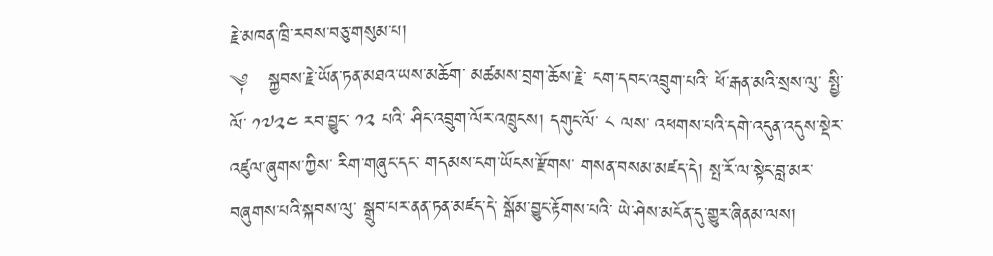རྗེ་མཁན་ཁྲི་རབས་བཅུ་གསུམ་པ།
༆   སྐྱབས་རྗེ་ཡོན་ཏན་མཐའ་ཡས་མཆོག་ མཚམས་བྲག་ཆོས་རྗེ་ ངག་དབང་འབྲུག་པའི་ ཕོ་རྒན་མའི་སྲས་ལུ་ སྤྱི་ལོ་ ༡༧༢༤ རབ་བྱུང་ ༡༢ པའི་ ཤིང་འབྲུག་ལོར་འཁྲུངས། དགུང་ལོ་ ༨ ལས་ འཕགས་པའི་དགེ་འདུན་འདུས་སྡེར་ འཛུལ་ཞུགས་ཀྱིས་ རིག་གཞུང་དང་ གདམས་ངག་ཡོངས་རྫོགས་ གསན་བསམ་མཛད་དེ། སྤ་རོ་ལ་སྟེང་བླ་མར་ བཞུགས་པའི་སྐབས་ལུ་ སྒྲུབ་པར་ནན་ཏན་མཛད་དེ་ སྒོམ་བྱུང་རྟོགས་པའི་ ཡེ་ཤེས་མངོན་དུ་གྱུར་ཞིནམ་ལས།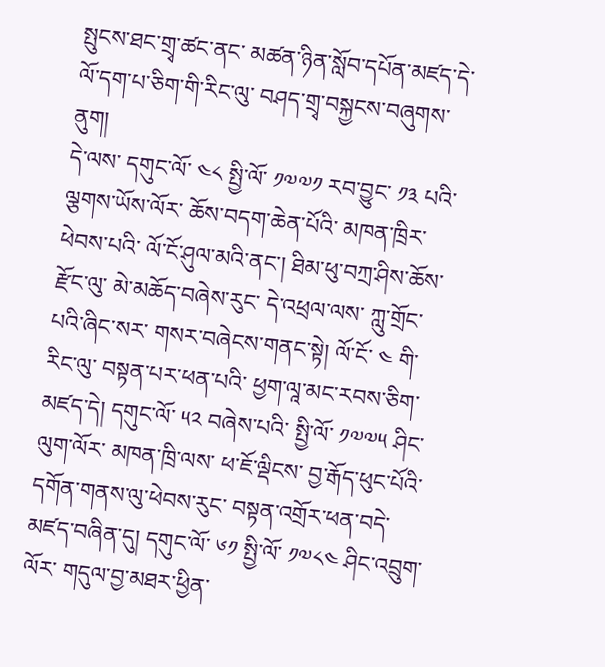སྤུངས་ཐང་གྲྭ་ཚང་ནང་ མཚན་ཉིན་སློབ་དཔོན་མཛད་དེ་ ལོ་དག་པ་ཅིག་གི་རིང་ལུ་ བཤད་གྲྭ་བསྐྱངས་བཞུགས་ནུག།
དེ་ལས་ དགུང་ལོ་ ༤༨ སྤྱི་ལོ་ ༡༧༧༡ རབ་བྱུང་ ༡༣ པའི་ ལྕགས་ཡོས་ལོར་ ཆོས་བདག་ཆེན་པོའི་ མཁན་ཁྲིར་ཕེབས་པའི་ ལོ་ངོ་ཤུལ་མའི་ནང་། ཐིམ་ཕུ་བཀྲ་ཤིས་ཆོས་རྫོང་ལུ་ མེ་མཆོད་བཞེས་རུང་ དེ་འཕྲལ་ལས་ ཀླུ་གྲོང་པའི་ཞིང་སར་ གསར་བཞེངས་གནང་སྟེ། ལོ་ངོ་ ༤ གི་རིང་ལུ་ བསྟན་པར་ཕན་པའི་ ཕྱག་ལཱ་མང་རབས་ཅིག་མཛད་དེ། དགུང་ལོ་ ༥༢ བཞེས་པའི་ སྤྱི་ལོ་ ༡༧༧༥ ཤིང་ལུག་ལོར་ མཁན་ཁྲི་ལས་ ཕ་ཇོ་ལྡིངས་ བྱ་རྒོད་ཕུང་པོའི་ དགོན་གནས་ལུ་ཕེབས་རུང་ བསྟན་འགྲོར་ཕན་བདེ་མཛད་བཞིན་དུ། དགུང་ལོ་ ༦༡ སྤྱི་ལོ་ ༡༧༨༤ ཤིང་འབྲུག་ལོར་ གདུལ་བྱ་མཐར་ཕྱིན་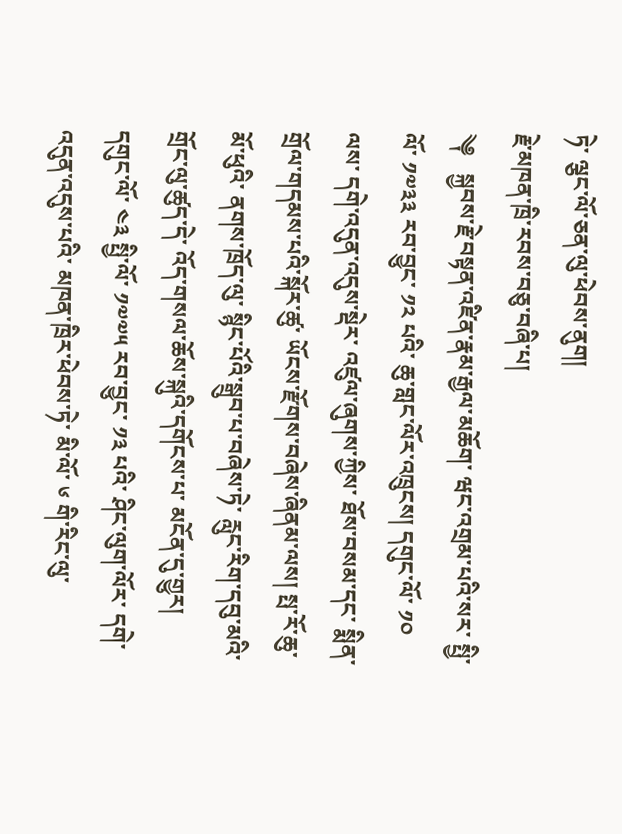ཏེ་ ལྕང་ལོ་ཅན་ལུ་ཕེབས་ནུག།
རྗེ་མཁན་ཁྲི་རབས་བཅུ་བཞི་པ།
༆   སྐྱབས་རྗེ་བསྟན་འཛིན་རྣམ་རྒྱལ་མཆོག་ ཝང་འགྲམ་པའི་སར་ སྤྱི་ལོ་ ༡༧༣༣ རབ་བྱུང་ ༡༢ པའི་ ཆུ་གླང་ལོར་འཁྲུངས། དགུང་ལོ་ ༡༠ ལས་ དགེ་འདུན་འདུས་སྡེར་ འཛུལ་ཞུགས་ཀྱིས་ ཐོས་བསམ་དང་ སྨིན་གྲོལ་གདམས་པའི་སྐོར་ཚུ་ ཡོངས་རྫོགས་བཞེས་ཞིནམ་ལས། སྤ་རོ་ཆུ་མོ་ཕུའི་ ནགས་ཁྲོད་ལུ་ སྙིང་པོའི་སྒྲུབ་པ་བཞེས་ཏེ་ རླུང་རིག་དབུ་མའི་གྲོང་ལུ་ཚུད་དེ་ འོད་གསལ་ཆོས་སྐུའི་དགོངས་པ་ མངོན་དུ་གྱུར།
དགུང་ལོ་ ༤༣ སྤྱི་ལོ་ ༡༧༧༥ རབ་བྱུང་ ༡༣ པའི་ ཤིང་ལུག་ལོར་ དགེ་འདུན་འདུས་པའི་ མཁན་ཁྲིར་ཕེབས་ཏེ་ མི་ལོ་ ༦ གི་རིང་ལུ་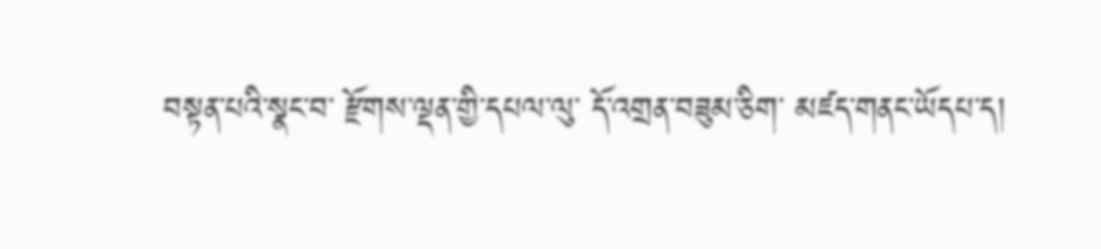བསྟན་པའི་སྣང་བ་ རྫོགས་ལྡན་གྱི་དཔལ་ལུ་ དོ་འགྲན་བཟུམ་ཅིག་ མཛད་གནང་ཡོདཔ་ད།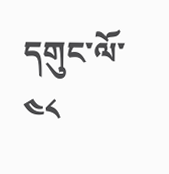དགུང་ལོ་ ༤༨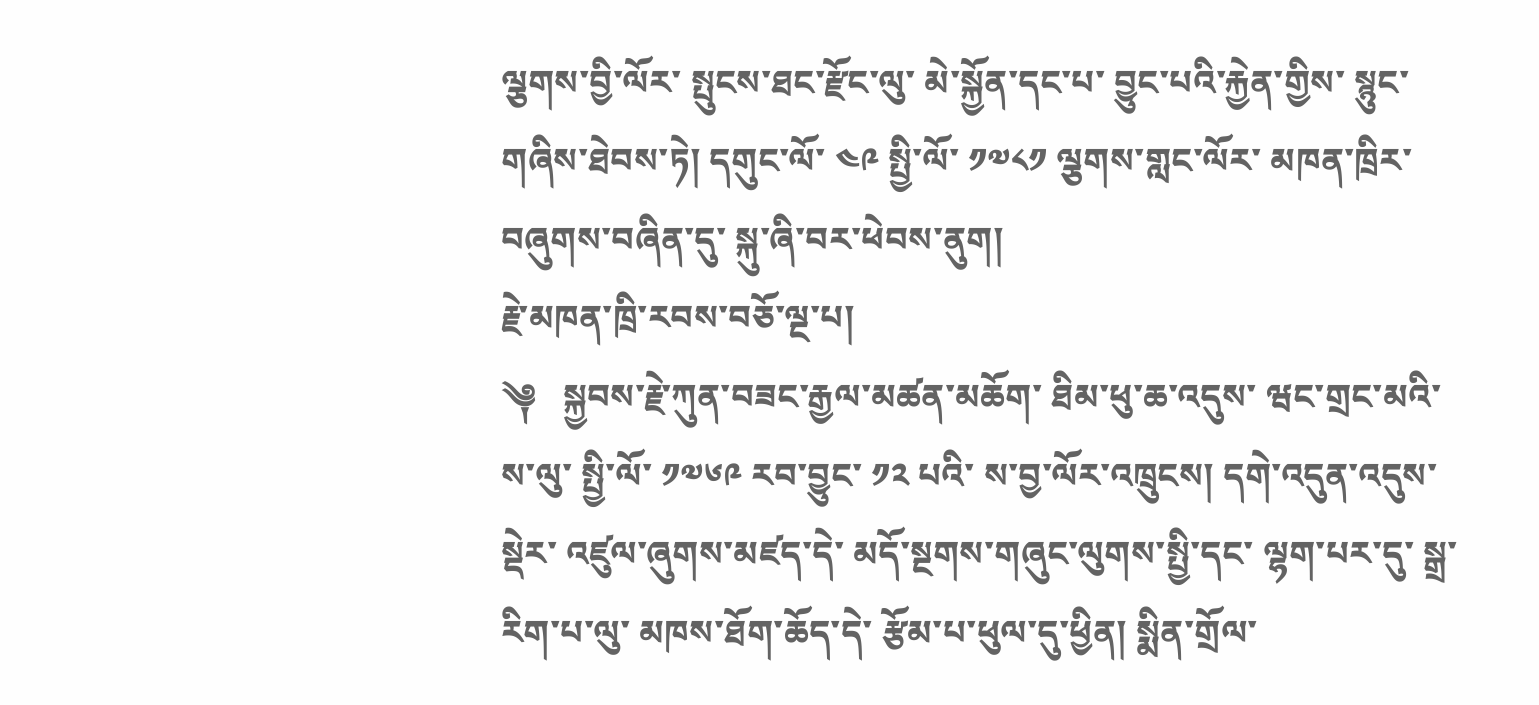ལྕགས་བྱི་ལོར་ སྤུངས་ཐང་རྫོང་ལུ་ མེ་སྐྱོན་དང་པ་ བྱུང་པའི་རྐྱེན་གྱིས་ སྙུང་གཞིས་ཐེབས་ཏེ། དགུང་ལོ་ ༤༩ སྤྱི་ལོ་ ༡༧༨༡ ལྕགས་གླང་ལོར་ མཁན་ཁྲིར་བཞུགས་བཞིན་དུ་ སྐུ་ཞི་བར་ཕེབས་ནུག།
རྗེ་མཁན་ཁྲི་རབས་བཅོ་ལྔ་པ།
༆   སྐྱབས་རྗེ་ཀུན་བཟང་རྒྱལ་མཚན་མཆོག་ ཐིམ་ཕུ་ཆ་འདུས་ ཝང་གྲང་མའི་ས་ལུ་ སྤྱི་ལོ་ ༡༧༦༩ རབ་བྱུང་ ༡༢ པའི་ ས་བྱ་ལོར་འཁྲུངས། དགེ་འདུན་འདུས་སྡེར་ འཛུལ་ཞུགས་མཛད་དེ་ མདོ་སྔགས་གཞུང་ལུགས་སྤྱི་དང་ ལྷག་པར་དུ་ སྒྲ་རིག་པ་ལུ་ མཁས་ཐོག་ཆོད་དེ་ རྩོམ་པ་ཕུལ་དུ་ཕྱིན། སྨིན་གྲོལ་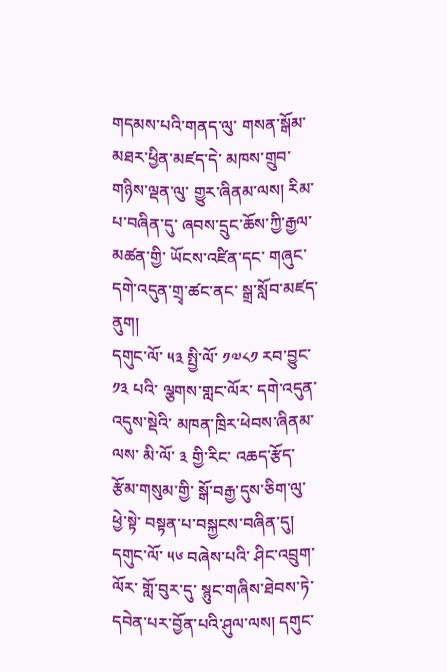གདམས་པའི་གནད་ལུ་ གསན་སྒོམ་མཐར་ཕྱིན་མཛད་དེ་ མཁས་གྲུབ་གཉིས་ལྡན་ལུ་ གྱུར་ཞིནམ་ལས། རིམ་པ་བཞིན་དུ་ ཞབས་དྲུང་ཆོས་ཀྱི་རྒྱལ་མཚན་གྱི་ ཡོངས་འཛིན་དང་ གཞུང་དགེ་འདུན་གྲྭ་ཚང་ནང་ སྒྲ་སློབ་མཛད་ནུག།
དགུང་ལོ་ ༥༣ སྤྱི་ལོ་ ༡༧༨༡ རབ་བྱུང་ ༡༣ པའི་ ལྕགས་གླང་ལོར་ དགེ་འདུན་འདུས་སྡེའི་ མཁན་ཁྲིར་ཕེབས་ཞིནམ་ལས་ མི་ལོ་ ༣ གྱི་རིང་ འཆད་རྩོད་རྩོམ་གསུམ་གྱི་ སྒོ་བརྒྱ་དུས་ཅིག་ལུ་ཕྱེ་སྟེ་ བསྟན་པ་བསྐྱངས་བཞིན་དུ། དགུང་ལོ་ ༥༦ བཞེས་པའི་ ཤིང་འབྲུག་ལོར་ གློ་བུར་དུ་ སྙུང་གཞིས་ཐེབས་ཏེ་ དབེན་པར་བྱོན་པའི་ཤུལ་ལས། དགུང་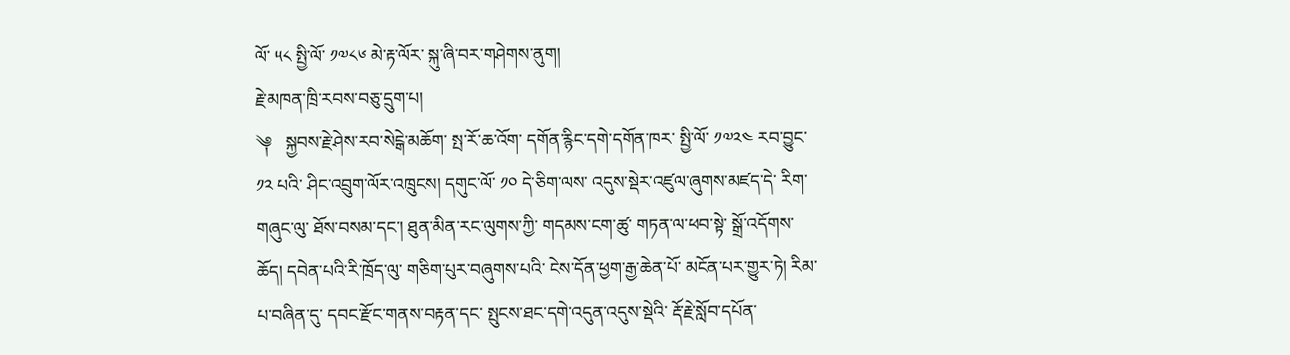ལོ་ ༥༨ སྤྱི་ལོ་ ༡༧༨༦ མེ་རྟ་ལོར་ སྐུ་ཞི་བར་གཤེགས་ནུག།
རྗེ་མཁན་ཁྲི་རབས་བཅུ་དྲུག་པ།
༆   སྐྱབས་རྗེ་ཤེས་རབ་སེངྒེ་མཆོག་ སྤ་རོ་ཆ་འོག་ དགོན་རྙིང་དགེ་དགོན་ཁར་ སྤྱི་ལོ་ ༡༧༢༤ རབ་བྱུང་ ༡༢ པའི་ ཤིང་འབྲུག་ལོར་འཁྲུངས། དགུང་ལོ་ ༡༠ དེ་ཅིག་ལས་ འདུས་སྡེར་འཛུལ་ཞུགས་མཛད་དེ་ རིག་གཞུང་ལུ་ ཐོས་བསམ་དང་། ཐུན་མིན་རང་ལུགས་ཀྱི་ གདམས་ངག་ཚུ་ གཏན་ལ་ཕབ་སྟེ་ སྒྲོ་འདོགས་ཆོད། དབེན་པའི་རི་ཁྲོད་ལུ་ གཅིག་པུར་བཞུགས་པའི་ ངེས་དོན་ཕྱག་རྒྱ་ཆེན་པོ་ མངོན་པར་གྱུར་ཏེ། རིམ་པ་བཞིན་དུ་ དབང་རྫོང་གནས་བརྟན་དང་ སྤུངས་ཐང་དགེ་འདུན་འདུས་སྡེའི་ རྡོ་རྗེ་སློབ་དཔོན་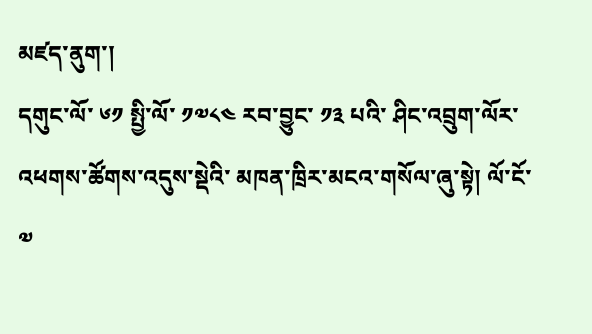མཛད་ནུག་།
དགུང་ལོ་ ༦༡ སྤྱི་ལོ་ ༡༧༨༤ རབ་བྱུང་ ༡༣ པའི་ ཤིང་འབྲུག་ལོར་ འཕགས་ཚོགས་འདུས་སྡེའི་ མཁན་ཁྲིར་མངའ་གསོལ་ཞུ་སྟེ། ལོ་ངོ་ ༧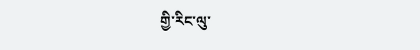གྱི་རིང་ལུ་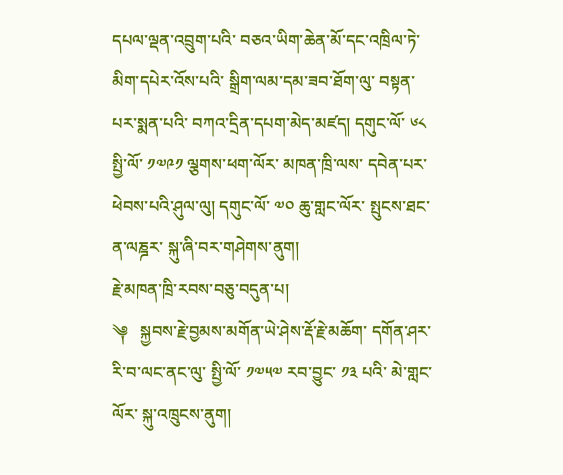དཔལ་ལྡན་འབྲུག་པའི་ བཅའ་ཡིག་ཆེན་མོ་དང་འཁྲིལ་ཏེ་ མིག་དཔེར་འོས་པའི་ སྒྲིག་ལམ་དམ་ཟབ་ཐོག་ལུ་ བསྟན་པར་སྨན་པའི་ བཀའ་དྲིན་དཔག་མེད་མཛད། དགུང་ལོ་ ༦༨ སྤྱི་ལོ་ ༡༧༩༡ ལྕགས་ཕག་ལོར་ མཁན་ཁྲི་ལས་ དབེན་པར་ཕེབས་པའི་ཤུལ་ལུ། དགུང་ལོ་ ༧༠ ཆུ་གླང་ལོར་ སྤུངས་ཐང་ན་ལཎྜར་ སྐུ་ཞི་བར་གཤེགས་ནུག།
རྗེ་མཁན་ཁྲི་རབས་བཅུ་བདུན་པ།
༆   སྐྱབས་རྗེ་བྱམས་མགོན་ཡེ་ཤེས་རྡོ་རྗེ་མཆོག་ དགོན་ཤར་རི་བ་ལང་ནང་ལུ་ སྤྱི་ལོ་ ༡༧༥༧ རབ་བྱུང་ ༡༣ པའི་ མེ་གླང་ལོར་ སྐུ་འཁྲུངས་ནུག།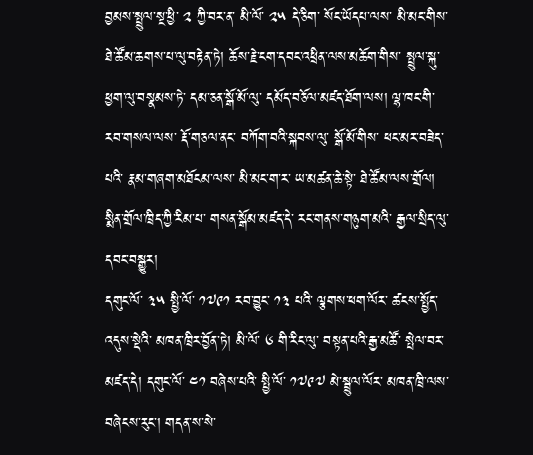བྱམས་སྤྲུལ་སྔ་ཕྱི་ ༢ ཀྱི་བར་ན་ མི་ལོ་ ༢༥ དེ་ཅིག་ སོང་ཡོདཔ་ལས་ མི་མང་གིས་ ཐེ་ཚོམ་ཆགས་པ་ལུ་བརྟེན་ཏེ། ཆོས་རྗེ་ངག་དབང་འཕྲིན་ལས་མཆོག་གིས་ སྤྲུལ་སྐུ་ཕྱག་ལུ་བསྣམས་ཏེ་ དམ་ཅན་སྒོ་མོ་ལུ་ དམོད་བཅོལ་མཛད་ཐོག་ལས། ལྷ་ཁང་གི་ རབ་གསལ་ལས་ རྡོ་གཅལ་ནང་ བཀོག་བའི་སྐབས་ལུ་ སྒོ་མོ་གིས་ ཕང་མར་བཟེད་པའི་ རྣམ་གཞག་མཐོངམ་ལས་ མི་མང་ག་ར་ ཡ་མཚན་ཆེ་སྟེ་ ཐེ་ཚོམ་ལས་གྲོལ། སྨིན་གྲོལ་ཁྲིད་ཀྱི་རིམ་པ་ གསན་སྒོམ་མཛད་དེ་ རང་གནས་གཉུག་མའི་ རྒྱལ་སྲིད་ལུ་དབང་བསྒྱུར།
དགུང་ལོ་ ༣༥ སྤྱི་ལོ་ ༡༧༩༡ རབ་བྱུང་ ༡༣ པའི་ ལྕགས་ཕག་ལོར་ ཚངས་སྤྱོད་འདུས་སྡེའི་ མཁན་ཁྲིར་བྱོན་ཏེ། མི་ལོ་ ༦ གི་རིང་ལུ་ བསྟན་པའི་རྒྱ་མཚོ་ སྤེལ་བར་མཛད་དེ། དགུང་ལོ་ ༤༡ བཞེས་པའི་ སྤྱི་ལོ་ ༡༧༩༧ མེ་སྦྲུལ་ལོར་ མཁན་ཁྲི་ལས་བཞེངས་རུང་། གདན་ས་སེ་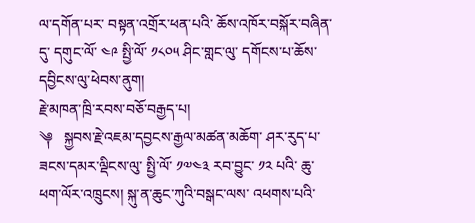ལ་དགོན་པར་ བསྟན་འགྲོར་ཕན་པའི་ ཆོས་འཁོར་བསྐོར་བཞིན་དུ་ དགུང་ལོ་ ༤༩ སྤྱི་ལོ་ ༡༨༠༥ ཤིང་གླང་ལུ་ དགོངས་པ་ཆོས་དབྱིངས་ལུ་ཕེབས་ནུག།
རྗེ་མཁན་ཁྲི་རབས་བཅོ་བརྒྱད་པ།
༆   སྐྱབས་རྗེ་འཇམ་དབྱངས་རྒྱལ་མཚན་མཆོག་ ཤར་རུད་པ་ཟངས་དམར་ལྡིངས་ལུ་ སྤྱི་ལོ་ ༡༧༤༣ རབ་བྱུང་ ༡༢ པའི་ ཆུ་ཕག་ལོར་འཁྲུངས། སྐུ་ན་ཆུང་ཀུའི་བསྒང་ལས་ འཕགས་པའི་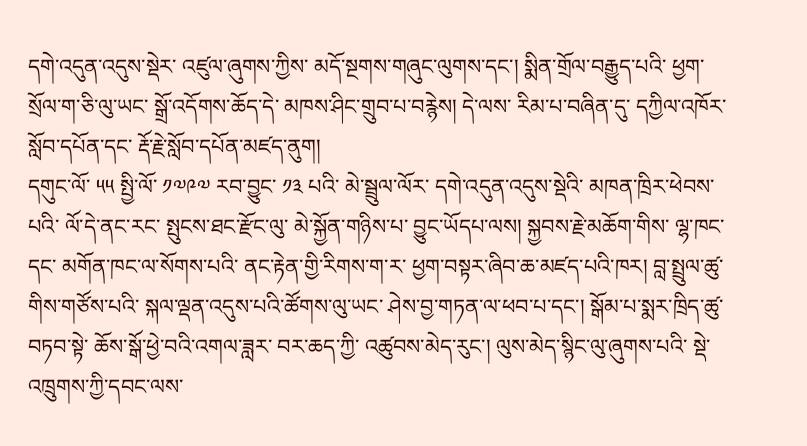དགེ་འདུན་འདུས་སྡེར་ འཛུལ་ཞུགས་ཀྱིས་ མདོ་སྔགས་གཞུང་ལུགས་དང་། སྨིན་གྲོལ་བརྒྱུད་པའི་ ཕྱག་སྲོལ་ག་ཅི་ལུ་ཡང་ སྒྲོ་འདོགས་ཆོད་དེ་ མཁས་ཤིང་གྲུབ་པ་བརྙེས། དེ་ལས་ རིམ་པ་བཞིན་དུ་ དཀྱིལ་འཁོར་སློབ་དཔོན་དང་ རྡོ་རྗེ་སློབ་དཔོན་མཛད་ནུག།
དགུང་ལོ་ ༥༥ སྤྱི་ལོ་ ༡༧༩༧ རབ་བྱུང་ ༡༣ པའི་ མེ་སྦྲུལ་ལོར་ དགེ་འདུན་འདུས་སྡེའི་ མཁན་ཁྲིར་ཕེབས་པའི་ ལོ་དེ་ནང་རང་ སྤུངས་ཐང་རྫོང་ལུ་ མེ་སྐྱོན་གཉིས་པ་ བྱུང་ཡོདཔ་ལས། སྐྱབས་རྗེ་མཆོག་གིས་ ལྷ་ཁང་དང་ མགོན་ཁང་ལ་སོགས་པའི་ ནང་རྟེན་གྱི་རིགས་ག་ར་ ཕྱག་བསྟར་ཞིབ་ཆ་མཛད་པའི་ཁར། བླ་སྤྲུལ་ཚུ་གིས་གཙོས་པའི་ སྐལ་ལྡན་འདུས་པའི་ཚོགས་ལུ་ཡང་ ཤེས་བྱ་གཏན་ལ་ཕབ་པ་དང་། སྒོམ་པ་སྨར་ཁྲིད་ཚུ་བཏབ་སྟེ་ ཆོས་སྒོ་ཕྱེ་བའི་འགལ་ཟླར་ བར་ཆད་ཀྱི་ འཚུབས་མེད་རུང་། ལུས་མེད་སྙིང་ལུ་ཞུགས་པའི་ སྡེ་འཁྲུགས་ཀྱི་དབང་ལས་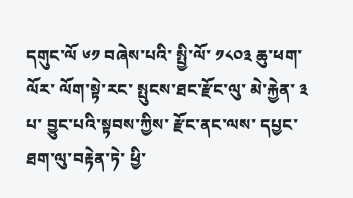དགུང་ལོ ༦༡ བཞེས་པའི་ སྤྱི་ལོ་ ༡༨༠༣ ཆུ་ཕག་ལོར་ ལོག་སྟེ་རང་ སྤུངས་ཐང་རྫོང་ལུ་ མེ་རྐྱེན་ ༣ པ་ བྱུང་པའི་སྟབས་ཀྱིས་ རྫོང་ནང་ལས་ དཔྱང་ཐག་ལུ་བརྟེན་ཏེ་ ཕྱི་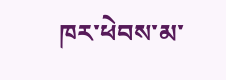ཁར་ཕེབས་མ་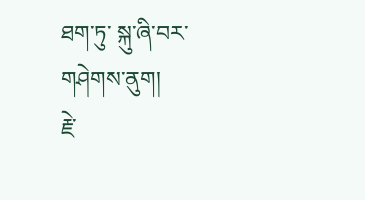ཐག་ཏུ་ སྐུ་ཞི་བར་གཤེགས་ནུག།
རྗེ་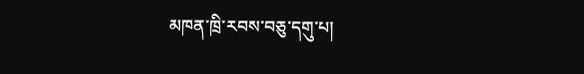མཁན་ཁྲི་རབས་བཅུ་དགུ་པ།